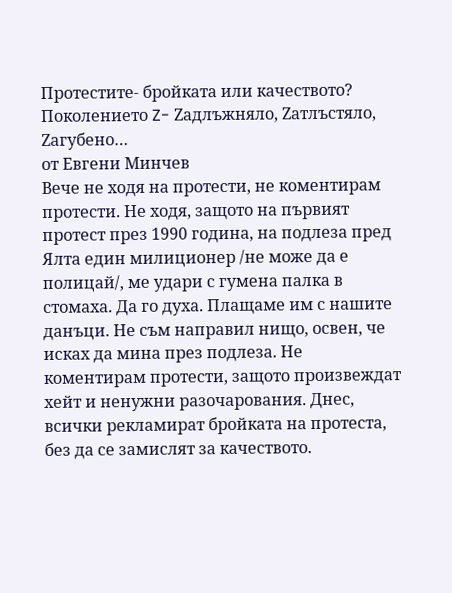Протестите- бройката или качеството?
Поколението Z- Zадлъжняло, Zатлъстяло, Zагубено…
от Евгени Минчев
Вече не ходя на протести, не коментирам протести. Не ходя, защото на първият протест през 1990 година, на подлеза пред Ялта един милиционер /не може да е полицай/, ме удари с гумена палка в стомаха. Да го духа. Плащаме им с нашите данъци. Не съм направил нищо, освен, че исках да мина през подлеза. Не коментирам протести, защото произвеждат хейт и ненужни разочарования. Днес, всички рекламират бройката на протеста, без да се замислят за качеството.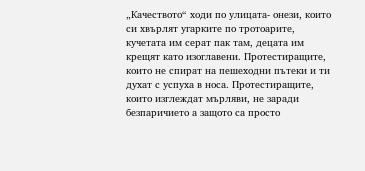„Качеството“ ходи по улицата- онези, които си хвърлят угарките по тротоарите, кучетата им серат пак там, децата им крещят като изоглавени. Протестиращите, които не спират на пешеходни пътеки и ти духат с успуха в носа. Протестиращите, които изглеждат мърляви, не заради безпаричието а защото са просто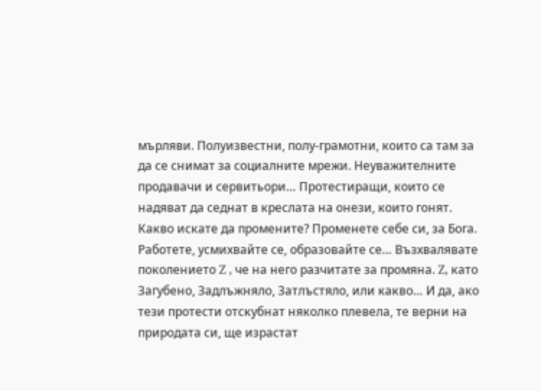мърляви. Полуизвестни, полу-грамотни, които са там за да се снимат за социалните мрежи. Неуважителните продавачи и сервитьори… Протестиращи, които се надяват да седнат в креслата на онези, които гонят. Какво искате да промените? Променете себе си, за Бога. Работете, усмихвайте се, образовайте се… Възхвалявате поколението Z , че на него разчитате за промяна. Z, като Загубено, Задлъжняло, Затлъстяло, или какво… И да, ако тези протести отскубнат няколко плевела, те верни на природата си, ще израстат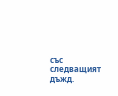със следващият дъжд.